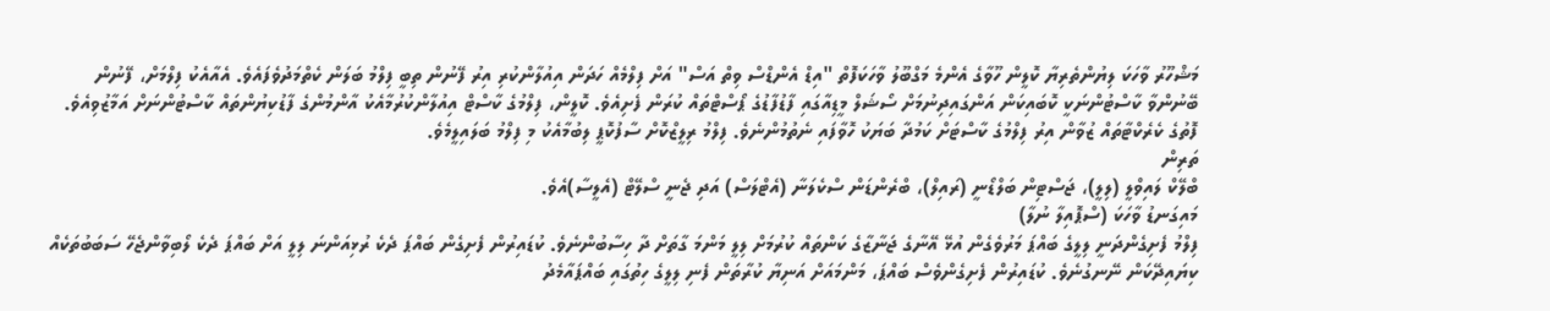މަޝްހޫރު ވާހަކަ ލިޔުންތެރިޔާ ކޮލީން ހޫވާގެ އެންމެ މަގްބޫލު ވާހަކަފޮތް "އިޑް އެންޑްސް ވިތް އަސް" އަށް ފިލްމެއް ހަދަން އިއުލާންކުރި އިރު ފޭނުން ތިބީ ފިލްމު ބަލަން ކެތްމަދުވެފައެވެ. އެއާއެކު ފިލްމަށް، ފޭނުން ބޭނުންވާ ކާސްޓުންނަކީ ކޮބައިކަން އަންގައިދިނުމަށް ސޯޝަލް މީޑިއާގައި ފާޑުފާޑުގެ ޕޯސްޓްތައް ކުރަން ފެށިއެވެ. ކޮލީން، ފިލްމުގެ ކާސްޓް އިއުލާންކުރުމާއެކު އާންމުންގެ ފާޑުކިޔުންތައް ކާސްޓުންނަށް އަމާޒުވިއެވެ. ފޮތުގެ ކެރެކްޓާތައް ޒުވާން އިރު ފިލްމުގެ ކާސްޓަށް ކަމުދާ ބަޔަކު ހޮވާފައި ނެތުމުންނެވެ. ފިލްމު ރިލީޒްކޮށް ސާފުކޮޕީ ލިބުމާއެކު މި ފިލްމު ބަލައިލީމެވެ.
ތަރިން
ބްލޭކް ލައިވްލީ (ލިލީ)، ޖަސްޓިން ބަލްޑޯނީ (ރައިލް)، ބްރެންޑަން ސްކެލަނާ (އެޓްލަސް) އަދި ޖެނީ ސްލޭޓް (އެލީސާ)އެވެ.
މައިގަނޑު ވާހަކަ (ސްޕޮއިލާ ނުލާ)
ފިލްމު ފެށިގެންދަނީ ލިލީގެ ބައްޕަ މަރުވެގެން އުޅޭ އޭނާގެ ޖަނާޒާގެ ކަންތައް ކުރުމަށް ލިލީ މަންމަ ގާތަށް ދާ ހިސާބުންނެވެ. ކުޑައިރުން ފެށިގެން ބައްޕަ ދެކެ ރުޅިއަންނަ ލިލީ އަށް ބައްޕަ ދެކެ ލޯބިވާންޖެހޭ ސަބަބުތަކެއް ކިޔައިދޭކަން ނޭނގުނެވެ. ކުޑައިރުން ފެށިގެންވެސް ބައްޕަ، މަންމައަށް އަނިޔާ ކުރާތަން ފެނި ލިލީގެ ހިތުގައި ބައްޕައާމެދު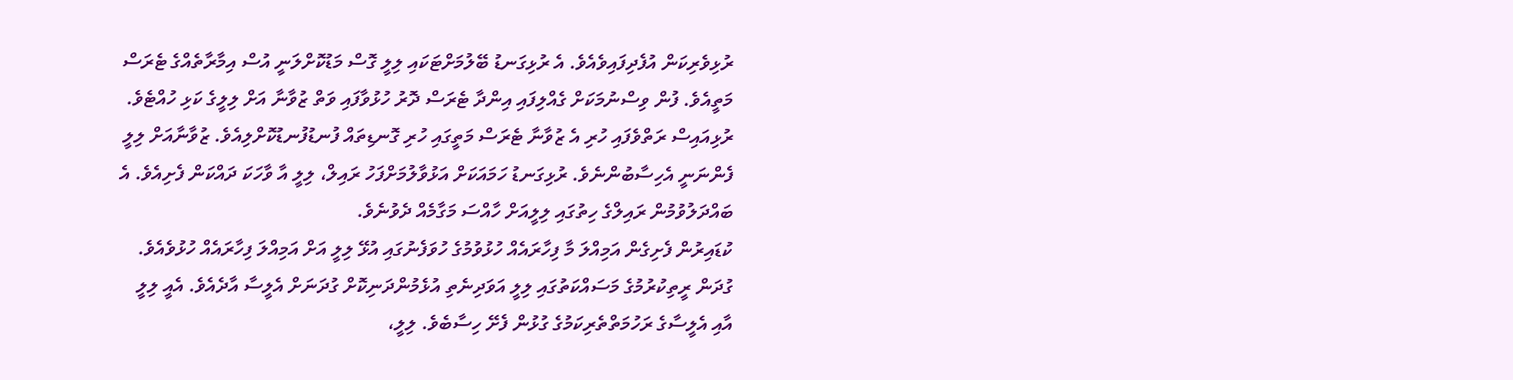ރުޅިވެރިކަން އުފެދިފައިވެއެވެ. އެ ރުޅިގަނޑު ބޭލުމަށްޓަކައި ލިލީ ގޮސް މަޑުކޮށްލަނީ އުސް އިމާރާތެއްގެ ޓެރަސް މަތީއެވެ. ފުން ވިސްނުމަކަށް ގެއްލިފައި އިންދާ ޓެރަސް ދޮރު ހުޅުވާފައި ވަތް ޒުވާނާ އަށް ލިލީގެ ކަޅި ހުއްޓެވެ. ރުޅިއައިސް ރަތްވެފައި ހުރި އެ ޒުވާނާ ޓެރަސް މަތީގައި ހުރި ގޮނޑިތައް ފުނޑުފުނޑުކޮށްލިއެވެ. ޒުވާނާއަށް ލިލީ ފެންނަނީ އެހިސާބުންނެވެ. ރުޅިގަނޑު ހަމައަކަށް އަޅުވާލުމަށްފަހު ރައިލް، ލިލީ އާ ވާހަކަ ދައްކަން ފެށިއެވެ. އެ ބައްދަލުވުމުން ރައިލްގެ ހިތުގައި ލިލީއަށް ހާއްސަ މަގާމެއް ދެވުނެވެ.
ކުޑައިރުން ފެށިގެން އަމިއްލަ މާ ފިހާރައެއް ހުޅުވުމުގެ ހުވަފެނުގައި އުޅޭ ލިލީ އަށް އަމިއްލަ ފިހާރައެއް ހުޅުވެއެވެ. ގުދަން ރީތިކުރުމުގެ މަސައްކަތުގައި ލިލީ އަވަދިނެތި އުޅެމުންދަނިކޮށް ގުދަނަށް އެލީސާ އާދެއެވެ. އެއީ ލިލީ އާއި އެލީސާގެ ރަހުމަތްތެރިކަމުގެ ގުޅުން ފެށޭ ހިސާބެވެ. ލިލީ،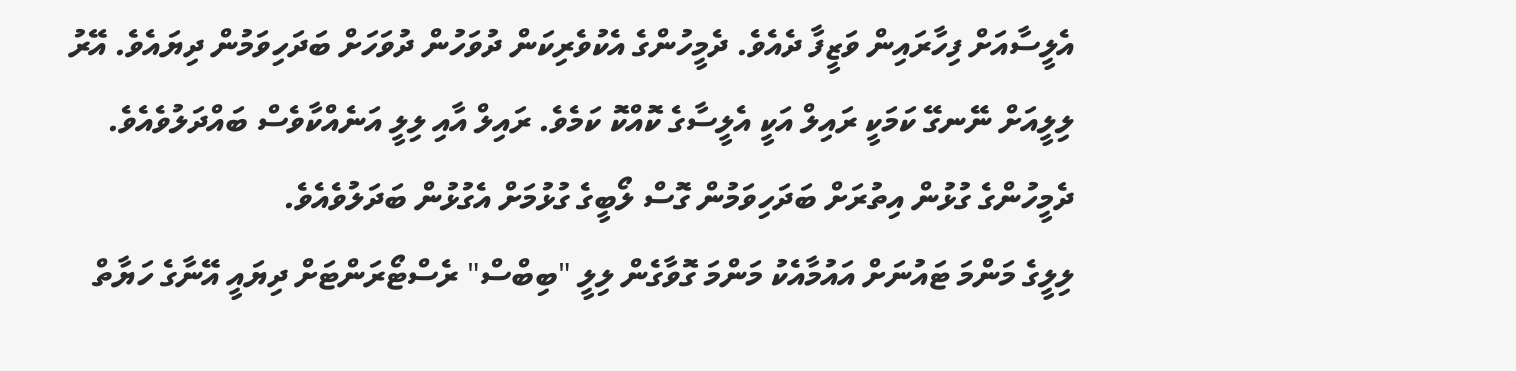އެލީސާއަށް ފިހާރައިން ވަޒީފާ ދެއެވެ. ދެމީހުންގެ އެކުވެރިކަން ދުވަހުން ދުވަހަށް ބަދަހިވަމުން ދިޔައެވެ. އޭރު ލިލީއަށް ނޭނގޭ ކަމަކީ ރައިލް އަކީ އެލީސާގެ ކޮއްކޮ ކަމެވެ. ރައިލް އާއި ލިލީ އަނެއްކާވެސް ބައްދަލުވެއެވެ. ދެމީހުންގެ ގުޅުން އިތުރަށް ބަދަހިވަމުން ގޮސް ލޯބީގެ ގުޅުމަށް އެގުޅުން ބަދަލުވެއެވެ.
ލިލީގެ މަންމަ ޓައުނަށް އައުމާއެކު މަންމަ ގޮވާގެން ލިލީ "ބިބްސް" ރެސްޓޯރަންޓަށް ދިޔައީ އޭނާގެ ހަޔާތް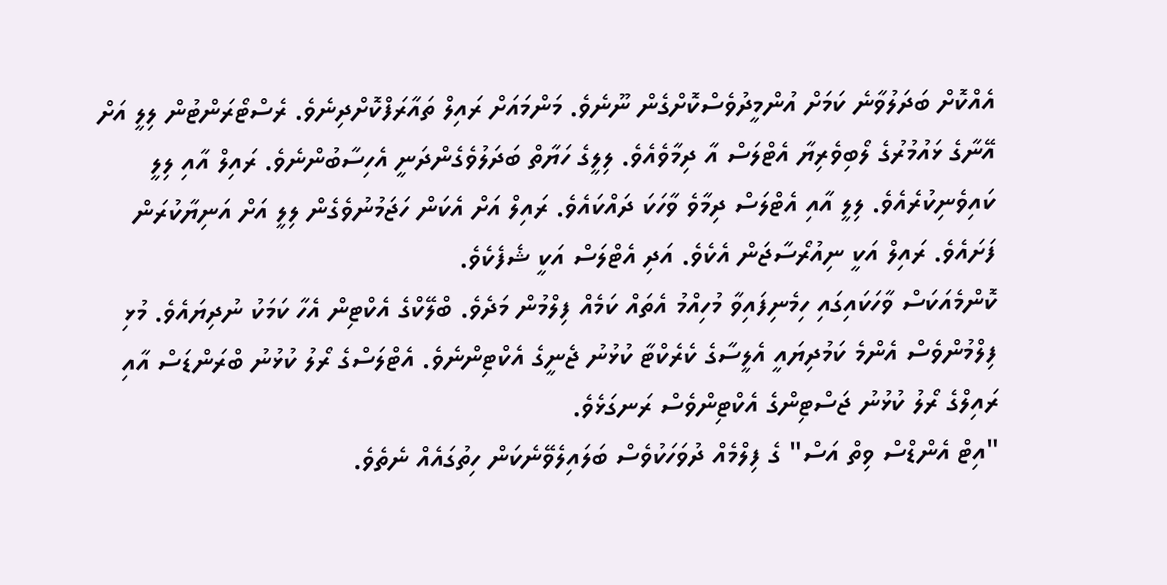އެއްކޮށް ބަދަލުވާނެ ކަމަށް އުންމީދުވެސްކޮށްގެން ނޫނެވެ. މަންމައަށް ރައިލް ތައާރަފްކޮށްދިނެވެ. ރެސްޓޯރަންޓުން ލިލީ އަށް އޭނާގެ ޅައުމުރުގެ ލޯބިވެރިޔާ އެޓްލަސް އާ ދިމާވެއެވެ. ލިލީގެ ހަޔާތް ބަދަލުވެގެންދަނީ އެހިސާބުންނެވެ. ރައިލް އާއި ލިލީ ކައިވެނިކުރެއެވެ. ލިލީ އާއި އެޓްލަސް ދިމާވެ ވާހަކަ ދައްކައެވެ. ރައިލް އަށް އެކަން ހަޖަމުނުވެގެން ލިލީ އަށް އަނިޔާކުރަން ފަށައެވެ. ރައިލް އަކީ ނިއުރޯސާޖަން އެކެވެ. އަދި އެޓްލަސް އަކީ ޝެފެކެވެ.
ކޮންމެއަކަސް ވާހަކައިގައި ހިމެނިފައިވާ މުހިއްމު އެތައް ކަމެއް ފިލްމުން މަދެވެ. ބްލޭކްގެ އެކްޓިން އެހާ ކަމަކު ނުދިޔައެވެ. މުޅި ފިލްމުންވެސް އެންމެ ކަމުދިޔައީ އެލީސާގެ ކެރެކްޓާ ކުޅުނު ޖެނީގެ އެކްޓިންނެވެ. އެޓްލަސްގެ ރޯލު ކުޅުނު ބްރަންޑަސް އާއި ރައިލްގެ ރޯލު ކުޅުނު ޖަސްޓިންގެ އެކްޓިންވެސް ރަނގަޅެވެ.
"އިޓް އެންޑްސް ވިތް އަސް" ގެ ފިލްމެއް ދުވަހަކުވެސް ބަލައިލެވޭނެކަން ހިތުގައެއް ނެތެވެ.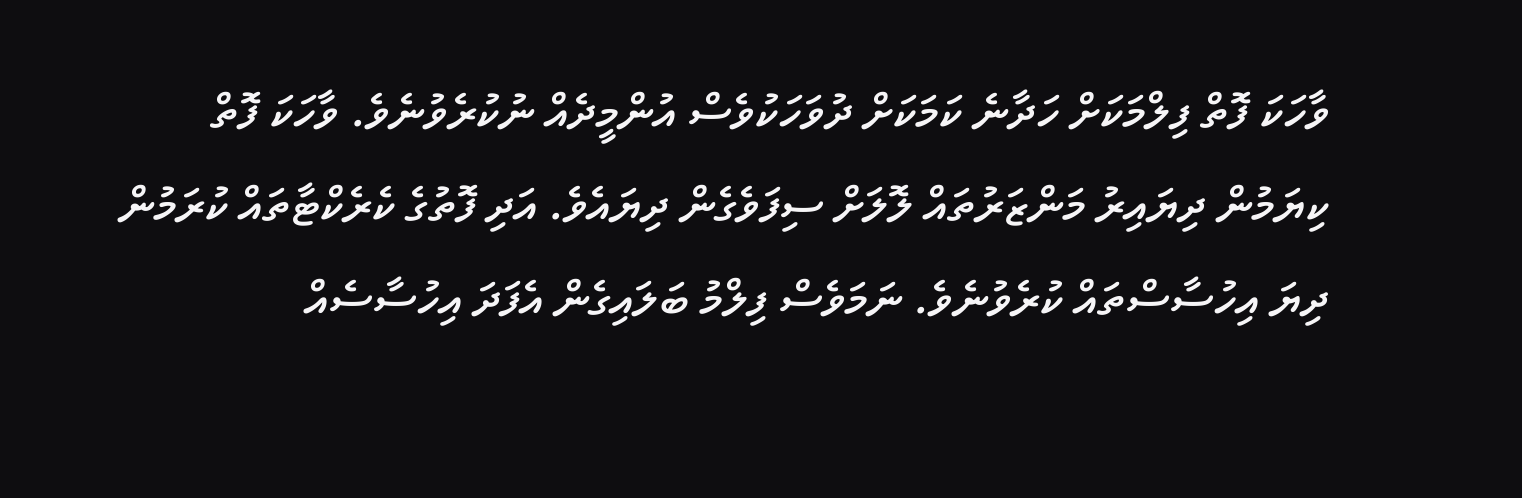ވާހަކަ ފޮތް ފިލްމަކަށް ހަދާނެ ކަމަކަށް ދުވަހަކުވެސް އުންމީދެއް ނުކުރެވުނެވެ. ވާހަކަ ފޮތް ކިޔަމުން ދިޔައިރު މަންޒަރުތައް ލޮލަށް ސިފަވެގެން ދިޔައެވެ. އަދި ފޮތުގެ ކެރެކްޓާތައް ކުރަމުން ދިޔަ އިހުސާސްތައް ކުރެވުނެވެ. ނަމަވެސް ފިލްމު ބަލައިގެން އެފަދަ އިހުސާސެއް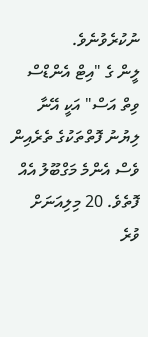ނުކުރެވުނެވެ.
ލީން ގެ "އިޓް އެންޑްސް ވިތް އަސް" އަކީ އޭނާ ލިޔުނު ފޮތްތަކުގެ ތެރެއިން ވެސް އެންމެ މަގްބޫލު އެއް ފޮތެވެ. 20 މިލިއަނަށް ވުރެ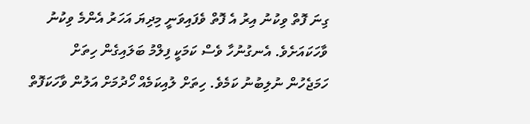ގިނަ ފޮތް ވިކުނު އިރު އެ ފޮތް ވެފައިވަނީ މިދިޔަ އަހަރު އެންމެ ވިކުނު ވާހަކައަށެވެ. އެނގުނުހާ ވެސް ކަމަކީ ފިލްމު ބަލައިގެން ހިތަށް ހަމަޖެހުން ނުލިބުނު ކަމެވެ. ހިތަށް ލުއިކަމެއް ހޯދުމަށް އަލުން ވާހަކަފޮތް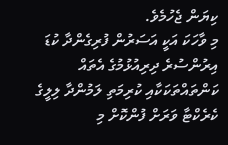ކިޔަން ޖެހުމެވެ.
މި ވާހަކަ އަކީ އަސަރުން ފުރިގެންދާ ކުޑަ އިރުންސުރެ ދިރިއުޅުމުގެ އެތައް ކަންތައްތަކަކާއި ކުރިމަތި ލަމުންދާ ލިލީގެ ކެރެކްޓާ ވަރަށް ފުންކޮށް މި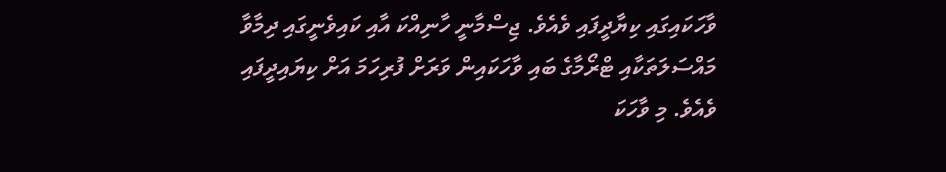ވާހަކައިގައި ކިޔާދީފައި ވެއެވެ. ޖިސްމާނީ ހާނިއްކަ އާއި ކައިވެނީގައި ދިމާވާ މައްސަލަތަކާއި ޓްރޯމާގެ ބައި ވާހަކައިން ވަރަށް ފުރިހަމަ އަށް ކިޔައިދީފައި ވެއެވެ. މި ވާހަކަ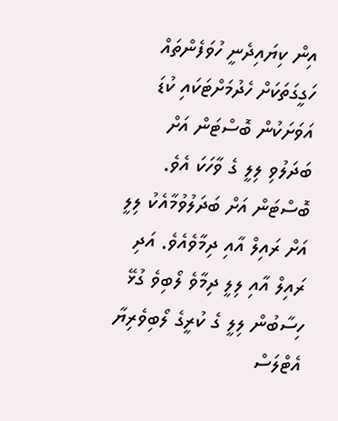އިން ކިޔައިދެނީ ހުވަފެންތައް ހަގީގަތަކަށް ހެދުމަށްޓަކައި ކުޑަ އަވަށަކުން ބޮސްޓަން އަށް ބަދަލުވި ލިލީ ގެ ވާހަކަ އެވެ. ބޮސްޓަން އަށް ބަދަލުވުމާއެކު ލިލީ އަށް ރައިލް އާއި ދިމާވެއެވެ. އަދި ރައިލް އާއި ލިލީ ދިމާވެ ލޯބިވެ ގުޅޭ ހިސާބުން ލިލީ ގެ ކުރީގެ ލޯބިވެރިޔާ އެޓްލަސް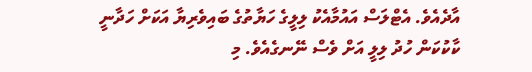އާދެއެވެ. އެޓްލަސް އައުމާއެކު ލިލީގެ ހަޔާތުގެ ބައިވެރިޔާ އަކަށް ހަދާނީ ކާކުކަން ހުދު ލިލީ އަށް ވެސް ނޭނގެއެވެ. މި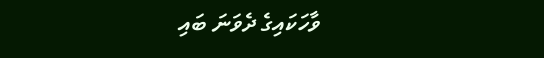ވާހަކައިގެ ދެވަނަ ބައި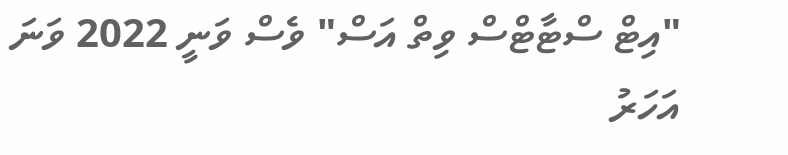"އިޓް ސްޓާޓްސް ވިތް އަސް" ވެސް ވަނީ 2022 ވަނަ އަހަރު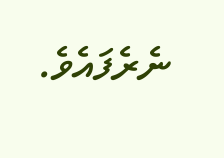ނެރެފައެވެ.